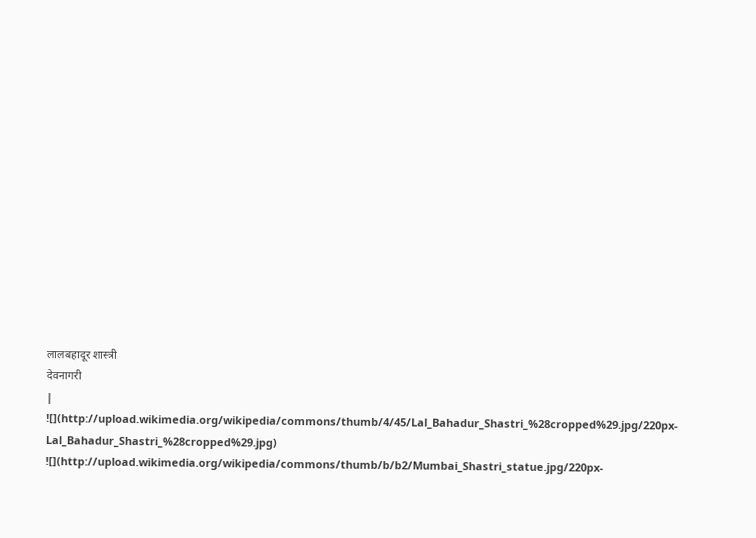लालबहादूर शास्त्री
देवनागरी
|
![](http://upload.wikimedia.org/wikipedia/commons/thumb/4/45/Lal_Bahadur_Shastri_%28cropped%29.jpg/220px-Lal_Bahadur_Shastri_%28cropped%29.jpg)
![](http://upload.wikimedia.org/wikipedia/commons/thumb/b/b2/Mumbai_Shastri_statue.jpg/220px-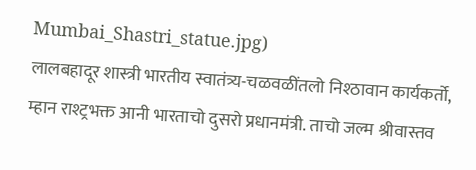Mumbai_Shastri_statue.jpg)
लालबहादूर शास्त्री भारतीय स्वातंत्र्य-चळवळींतलो निश्ठावान कार्यकर्तो, म्हान राश्ट्रभक्त आनी भारताचो दुसरो प्रधानमंत्री. ताचो जल्म श्रीवास्तव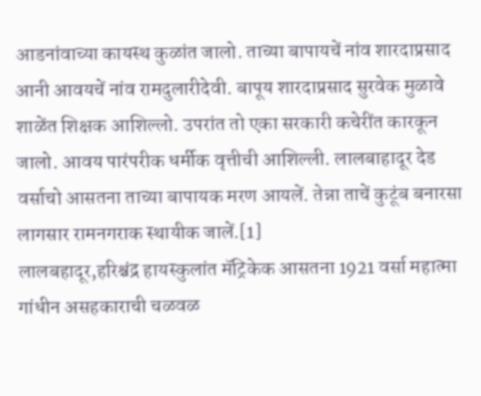आडनांवाच्या कायस्थ कुळांत जालो. ताच्या बापायचें नांव शारदाप्रसाद आनी आवयचें नांव रामदुलारीदेवी. बापूय शारदाप्रसाद सुरवेक मुळावे शाळेंत शिक्षक आशिल्लो. उपरांत तो एका सरकारी कचेरींत कारकून जालो. आवय पारंपरीक धर्मीक वृत्तीची आशिल्ली. लालबाहादूर देड वर्साचो आसतना ताच्या बापायक मरण आयलें. तेन्ना ताचें कुटूंब बनारसा लागसार रामनगराक स्थायीक जालें.[1]
लालबहादूर,हरिश्चंद्र हायस्कुलांत मॅट्रिकेक आसतना 1921 वर्सा महात्मा गांधीन असहकाराची चळवळ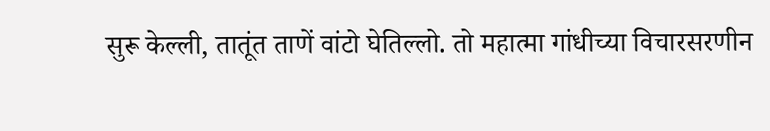सुरू केल्ली, तातूंत ताणें वांटो घेतिल्लो. तो महात्मा गांधीच्या विचारसरणीन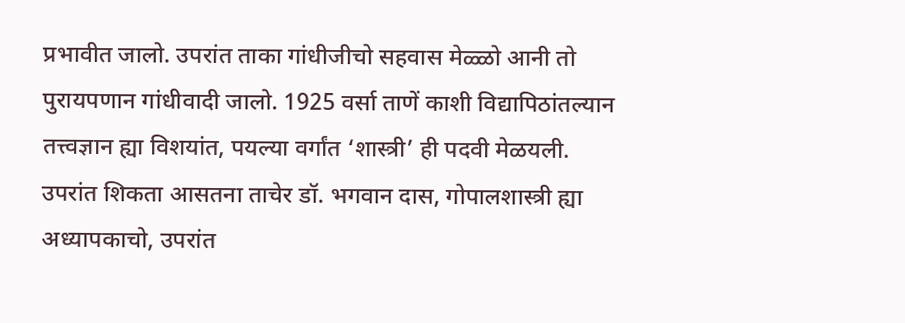प्रभावीत जालो. उपरांत ताका गांधीजीचो सहवास मेळ्ळो आनी तो पुरायपणान गांधीवादी जालो. 1925 वर्सा ताणें काशी विद्यापिठांतल्यान तत्त्वज्ञान ह्या विशयांत, पयल्या वर्गांत ‘शास्त्री’ ही पदवी मेळयली. उपरांत शिकता आसतना ताचेर डॉ. भगवान दास, गोपालशास्त्री ह्या अध्यापकाचो, उपरांत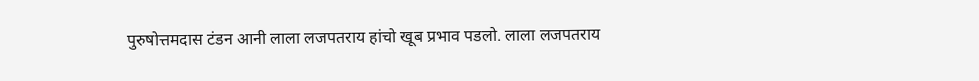पुरुषोत्तमदास टंडन आनी लाला लजपतराय हांचो खूब प्रभाव पडलो. लाला लजपतराय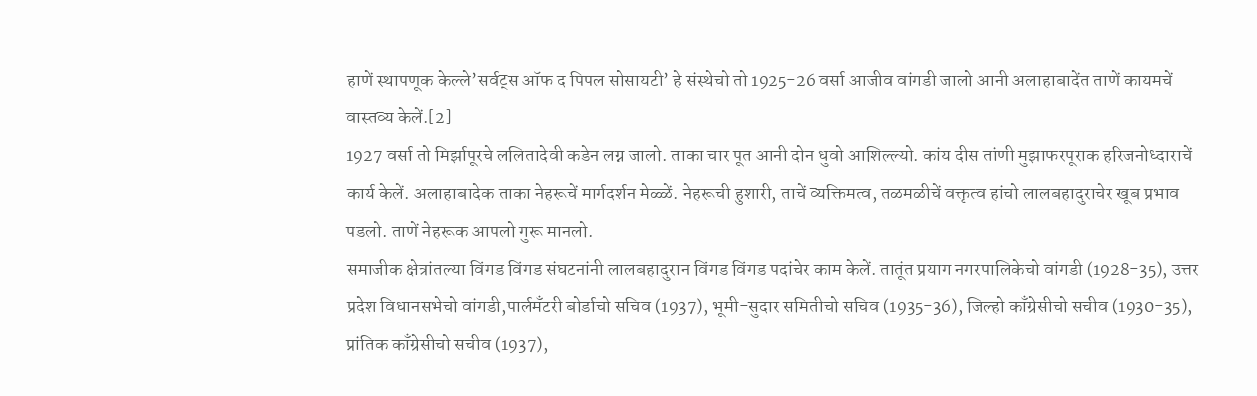हाणें स्थापणूक केल्ले’सर्वट्स ऑफ द पिपल सोसायटी’ हे संस्थेचो तो 1925-26 वर्सा आजीव वांगडी जालो आनी अलाहाबादेंत ताणें कायमचें वास्तव्य केलें.[2]
1927 वर्सा तो मिर्झापूरचे ललितादेवी कडेन लग्न जालो. ताका चार पूत आनी दोन धुवो आशिल्ल्यो. कांय दीस तांणी मुझाफरपूराक हरिजनोध्दाराचें कार्य केलें. अलाहाबादेक ताका नेहरूचें मार्गदर्शन मेळ्ळें. नेहरूची हुशारी, ताचें व्यक्तिमत्व, तळमळीचें वक्तृत्व हांचो लालबहादुराचेर खूब प्रभाव पडलो. ताणें नेहरूक आपलो गुरू मानलो.
समाजीक क्षेत्रांतल्या विंगड विंगड संघटनांनी लालबहादुरान विंगड विंगड पदांचेर काम केलें. तातूंत प्रयाग नगरपालिकेचो वांगडी (1928-35), उत्तर प्रदेश विधानसभेचो वांगडी,पार्लमँटरी बोर्डाचो सचिव (1937), भूमी-सुदार समितीचो सचिव (1935-36), जिल्हो काँग्रेसीचो सचीव (1930-35), प्रांतिक काँग्रेसीचो सचीव (1937),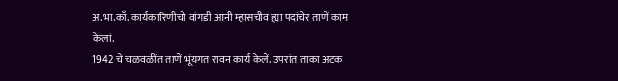अ.भा.काँ. कार्यकारिणीचो वांगडी आनी म्हासचीव ह्या पदांचेर ताणें काम केलां.
1942 चे चळवळींत ताणें भूंयगत रावन कार्य केलें. उपरांत ताका अटक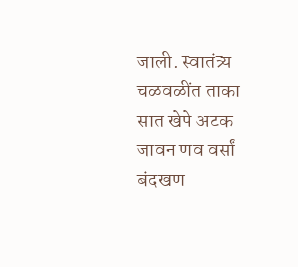जाली. स्वातंत्र्य चळवळींत ताका सात खेपे अटक जावन णव वर्सां बंदखण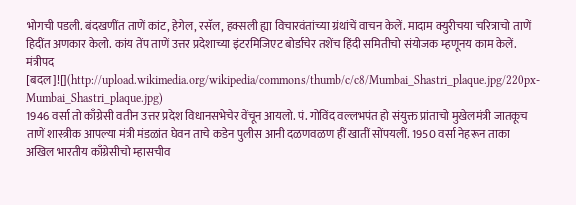भोगची पडली. बंदखणींत ताणें कांट, हेगेल, रसॅल, हक्सली ह्या विचारवंतांच्या ग्रंथांचें वाचन केलें. मादाम क्युरीचया चरित्राचो ताणें हिदींत अणकार केलो. कांय तेंप ताणें उत्तर प्रदेशाच्या इंटरमिजिएट बोर्डाचेर तशेंच हिंदी समितीचो संयोजक म्हणूनय काम केलें.
मंत्रीपद
[बदल]![](http://upload.wikimedia.org/wikipedia/commons/thumb/c/c8/Mumbai_Shastri_plaque.jpg/220px-Mumbai_Shastri_plaque.jpg)
1946 वर्सा तो काँग्रेसी वतीन उत्तर प्रदेश विधानसभेचेर वेंचून आयलो. पं. गोविंद वल्लभपंत हो संयुक्त प्रांताचो मुखेलमंत्री जातकूच ताणें शास्त्रीक आपल्या मंत्री मंडळांत घेवन ताचे कडेन पुलीस आनी दळणवळण हीं खातीं सोंपयलीं. 1950 वर्सा नेहरून ताका अखिल भारतीय काँग्रेसीचो म्हासचीव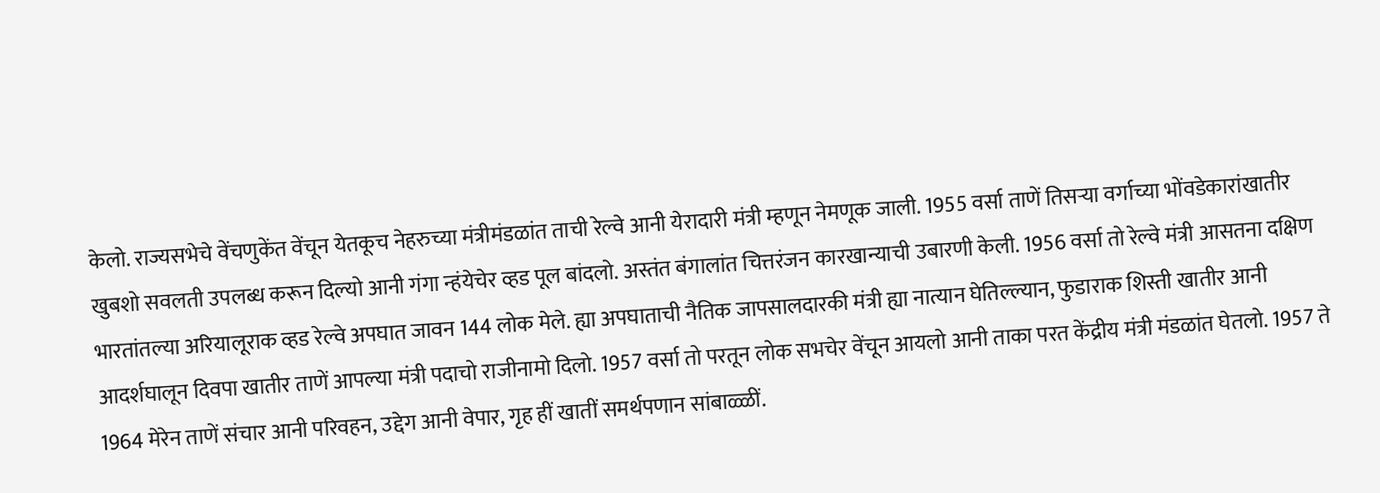केलो. राज्यसभेचे वेंचणुकेंत वेंचून येतकूच नेहरुच्या मंत्रीमंडळांत ताची रेल्वे आनी येरादारी मंत्री म्हणून नेमणूक जाली. 1955 वर्सा ताणें तिसऱ्या वर्गाच्या भोंवडेकारांखातीर खुबशो सवलती उपलब्ध करून दिल्यो आनी गंगा न्हंयेचेर व्हड पूल बांदलो. अस्तंत बंगालांत चित्तरंजन कारखान्याची उबारणी केली. 1956 वर्सा तो रेल्वे मंत्री आसतना दक्षिण भारतांतल्या अरियालूराक व्हड रेल्वे अपघात जावन 144 लोक मेले. ह्या अपघाताची नैतिक जापसालदारकी मंत्री ह्या नात्यान घेतिल्ल्यान, फुडाराक शिस्ती खातीर आनी आदर्शघालून दिवपा खातीर ताणें आपल्या मंत्री पदाचो राजीनामो दिलो. 1957 वर्सा तो परतून लोक सभचेर वेंचून आयलो आनी ताका परत केंद्रीय मंत्री मंडळांत घेतलो. 1957 ते 1964 मेरेन ताणें संचार आनी परिवहन, उद्देग आनी वेपार, गृह हीं खातीं समर्थपणान सांबाळ्ळीं.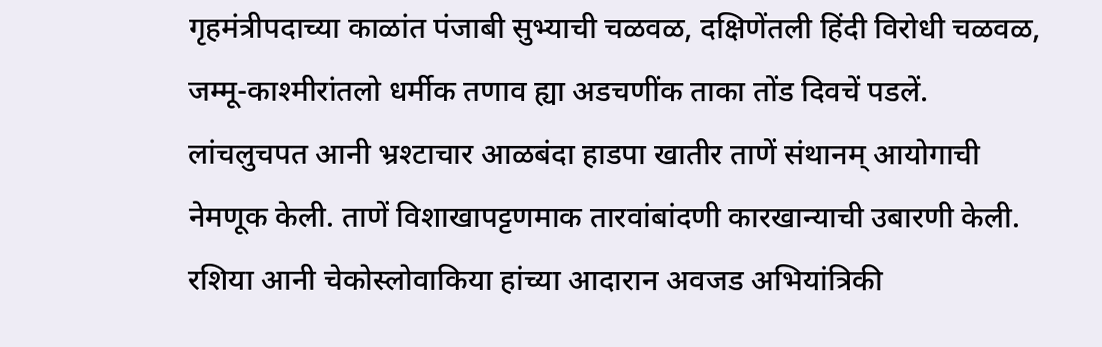गृहमंत्रीपदाच्या काळांत पंजाबी सुभ्याची चळवळ, दक्षिणेंतली हिंदी विरोधी चळवळ, जम्मू-काश्मीरांतलो धर्मीक तणाव ह्या अडचणींक ताका तोंड दिवचें पडलें. लांचलुचपत आनी भ्रश्टाचार आळबंदा हाडपा खातीर ताणें संथानम् आयोगाची नेमणूक केली. ताणें विशाखापट्टणमाक तारवांबांदणी कारखान्याची उबारणी केली. रशिया आनी चेकोस्लोवाकिया हांच्या आदारान अवजड अभियांत्रिकी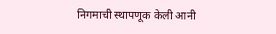निगमाची स्थापणूक केली आनी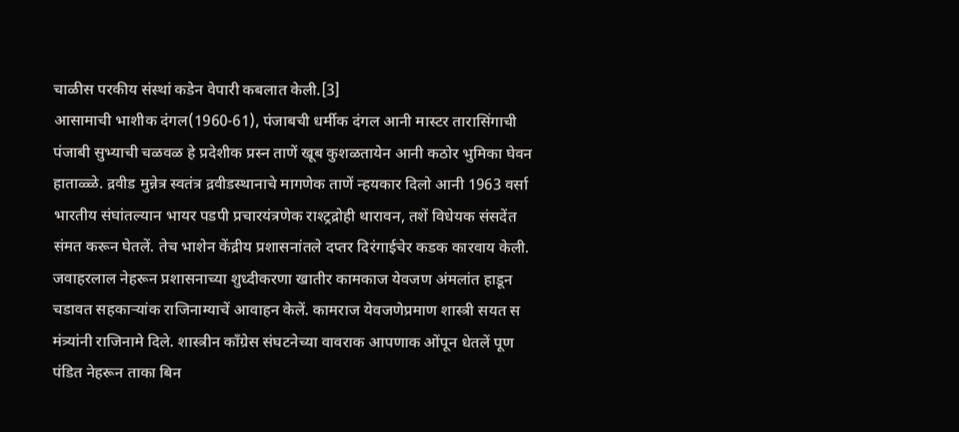चाळीस परकीय संस्थां कडेन वेपारी कबलात केली.[3]
आसामाची भाशीक दंगल(1960-61), पंजाबची धर्मीक दंगल आनी मास्टर तारासिंगाची पंजाबी सुभ्याची चळवळ हे प्रदेशीक प्रस्न ताणें खूब कुशळतायेन आनी कठोर भुमिका घेवन हाताळ्ळे. द्रवीड मुन्नेत्र स्वतंत्र द्रवीडस्थानाचे मागणेक ताणें न्हयकार दिलो आनी 1963 वर्सा भारतीय संघांतल्यान भायर पडपी प्रचारयंत्रणेक राश्ट्रद्रोही थारावन, तशें विधेयक संसदेंत संमत करून घेतलें. तेच भाशेन केंद्रीय प्रशासनांतले दप्तर दिरंगाईचेर कडक कारवाय केली. जवाहरलाल नेहरून प्रशासनाच्या शुध्दीकरणा खातीर कामकाज येवजण अंमलांत हाडून चडावत सहकाऱ्यांक राजिनाम्याचें आवाहन केलें. कामराज येवजणेप्रमाण शास्त्री सयत स मंत्र्यांनी राजिनामे दिले. शास्त्रीन काँग्रेस संघटनेच्या वावराक आपणाक ओंपून धेतलें पूण पंडित नेहरून ताका बिन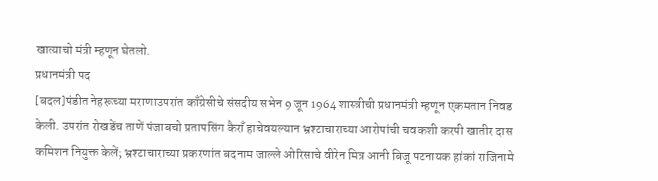खात्याचो मंत्री म्हणून घेतलो.
प्रधानमंत्री पद
[बदल]पंडीत नेहरूच्या मराणाउपरांत काँग्रेसीचे संसदीय सभेन 9 जून 1964 शास्त्रीची प्रधानमंत्री म्हणून एकमतान निवड केली. उपरांत रोखडेंच ताणें पंजाबचो प्रतापसिंग कैराँ हाचेवयल्यान भ्रश्टाचाराच्या आरोपांची चवकशी करपी खातीर दास कमिशन नियुक्त केलें; भ्रश्टाचाराच्या प्रकरणांत बदनाम जाल्ले ओरिसाचे वीरेन मित्र आनी बिजू पटनायक हांकां राजिनामे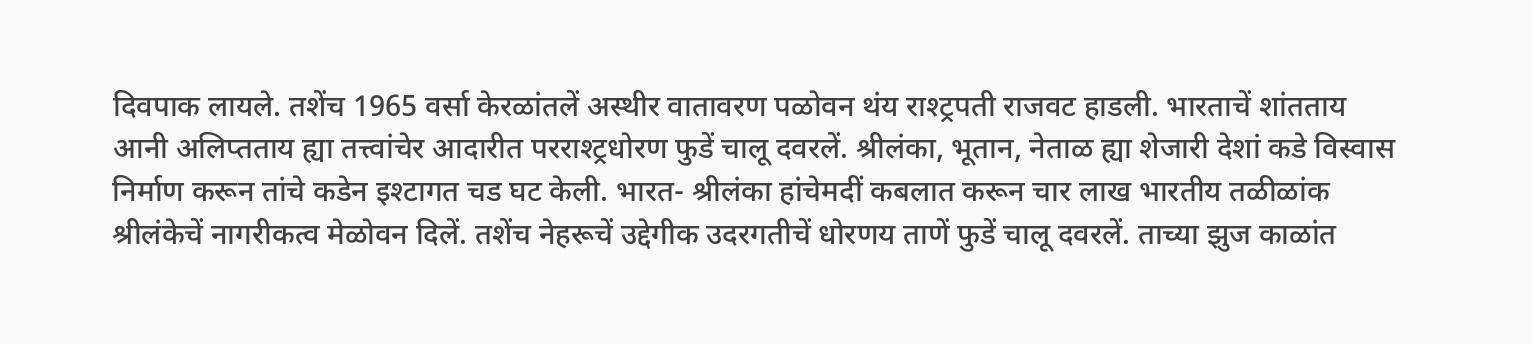दिवपाक लायले. तशेंच 1965 वर्सा केरळांतलें अस्थीर वातावरण पळोवन थंय राश्ट्रपती राजवट हाडली. भारताचें शांतताय आनी अलिप्तताय ह्या तत्त्वांचेर आदारीत परराश्ट्रधोरण फुडें चालू दवरलें. श्रीलंका, भूतान, नेताळ ह्या शेजारी देशां कडे विस्वास निर्माण करून तांचे कडेन इश्टागत चड घट केली. भारत- श्रीलंका हांचेमदीं कबलात करून चार लाख भारतीय तळीळांक श्रीलंकेचें नागरीकत्व मेळोवन दिलें. तशेंच नेहरूचें उद्देगीक उदरगतीचें धोरणय ताणें फुडें चालू दवरलें. ताच्या झुज काळांत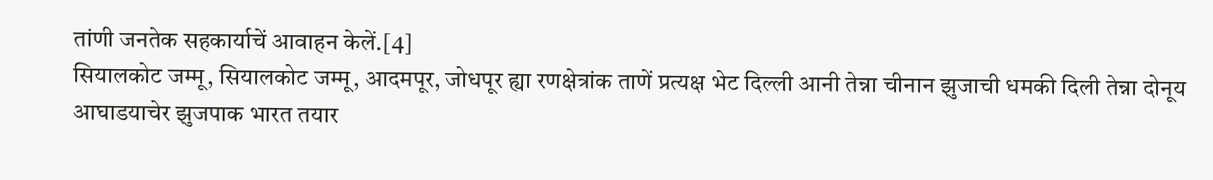तांणी जनतेक सहकार्याचें आवाहन केलें.[4]
सियालकोट जम्मू, सियालकोट जम्मू, आदमपूर, जोधपूर ह्या रणक्षेत्रांक ताणें प्रत्यक्ष भेट दिल्ली आनी तेन्ना चीनान झुजाची धमकी दिली तेन्ना दोनूय आघाडयाचेर झुजपाक भारत तयार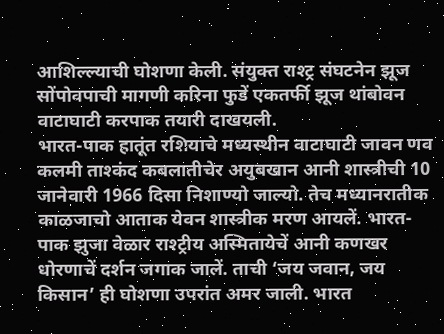आशिल्ल्याची घोशणा केली. संयुक्त राश्ट्र संघटनेन झूज सोंपोवपाची मागणी करिना फुडें एकतर्फी झूज थांबोवन वाटाघाटी करपाक तयारी दाखयली.
भारत-पाक हातूंत रशियाचे मध्यस्थीन वाटाघाटी जावन णव कलमी ताश्कंद कबलातीचेर अयुबखान आनी शास्त्रीची 10 जानेवारी 1966 दिसा निशाण्यो जाल्यो. तेच मध्यानरातीक काळजाचो आताक येवन शास्त्रीक मरण आयलें. भारत-पाक झुजा वेळार राश्ट्रीय अस्मितायेचें आनी कणखर धोरणाचें दर्शन जगाक जालें. ताची ‘जय जवान, जय किसान’ ही घोशणा उपरांत अमर जाली. भारत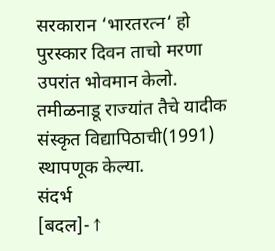सरकारान ‘भारतरत्न‘ हो पुरस्कार दिवन ताचो मरणा उपरांत भोवमान केलो. तमीळनाडू राज्यांत तैचे यादीक संस्कृत विद्यापिठाची(1991) स्थापणूक केल्या.
संदर्भ
[बदल]- ↑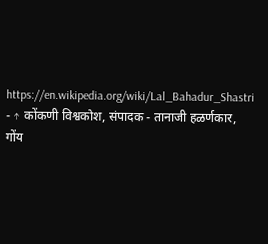https://en.wikipedia.org/wiki/Lal_Bahadur_Shastri
- ↑ कोंकणी विश्वकोश, संपादक - तानाजी हळर्णकार, गोंय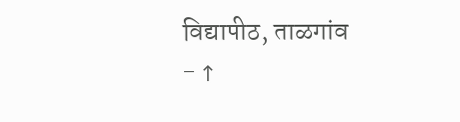विद्यापीठ, ताळगांव
- ↑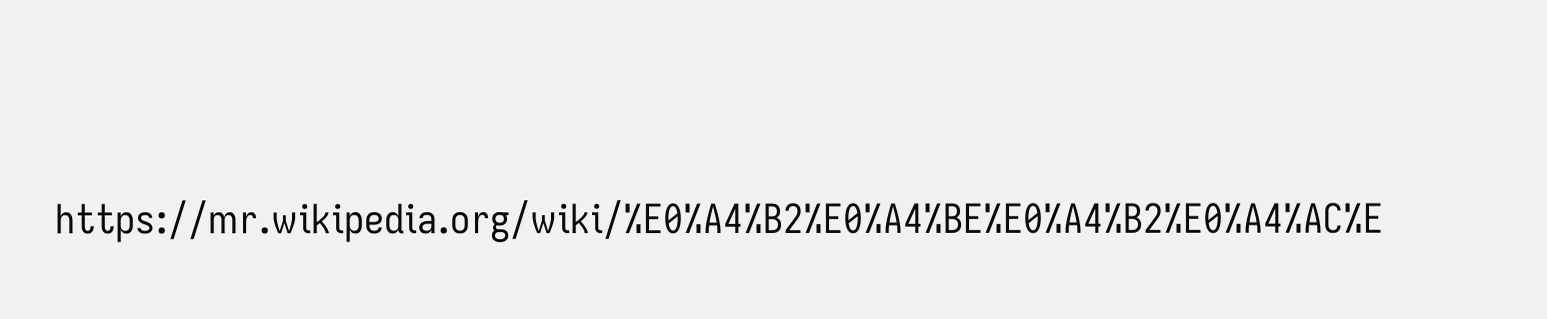https://mr.wikipedia.org/wiki/%E0%A4%B2%E0%A4%BE%E0%A4%B2%E0%A4%AC%E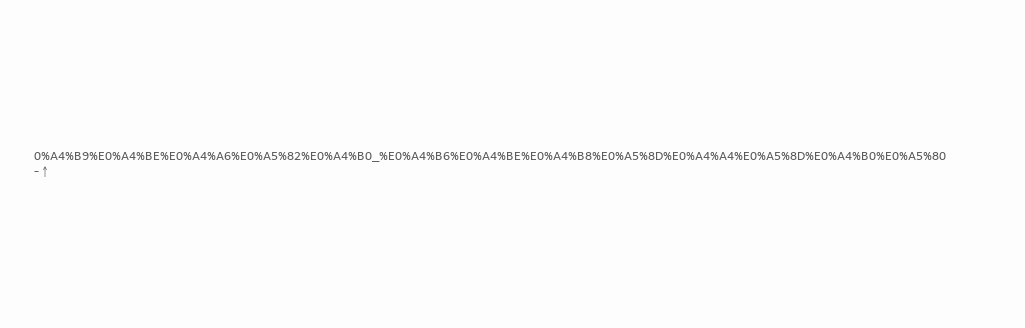0%A4%B9%E0%A4%BE%E0%A4%A6%E0%A5%82%E0%A4%B0_%E0%A4%B6%E0%A4%BE%E0%A4%B8%E0%A5%8D%E0%A4%A4%E0%A5%8D%E0%A4%B0%E0%A5%80
- ↑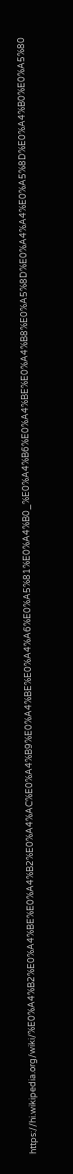https://hi.wikipedia.org/wiki/%E0%A4%B2%E0%A4%BE%E0%A4%B2%E0%A4%AC%E0%A4%B9%E0%A4%BE%E0%A4%A6%E0%A5%81%E0%A4%B0_%E0%A4%B6%E0%A4%BE%E0%A4%B8%E0%A5%8D%E0%A4%A4%E0%A5%8D%E0%A4%B0%E0%A5%80